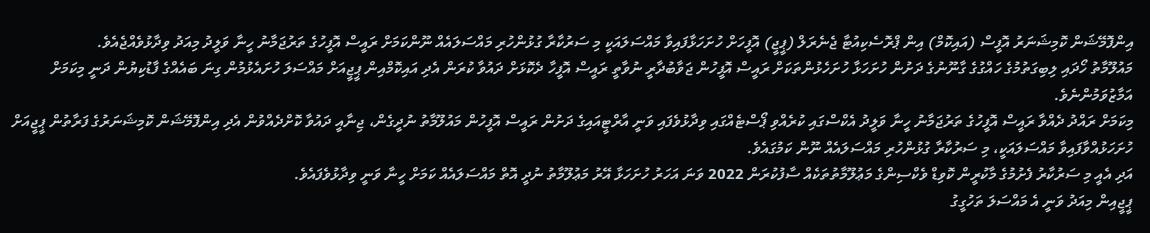އިންފޮމޭޝަން ކޮމިޝަނަރު އޮފީސް (އައިކޮމް) އިން ޕްރޮސެކިއުޓާ ޖެނެރަލް (ޕީޖީ) އޮފީހަށް ހުށަހަޅާފައިވާ މައްސަލައަކީ މި ސަރުކާރާ ގުޅުންހުރި މައްސަލައެއް ނޫންކަމަށް ރައީސް އޮފީހުގެ ތަރުޖަމާނު ހީނާ ވަލީދު މިއަދު ވިދާޅުވެއްޖެއެވެ.
މައުލޫމާތު ހޯދައި ލިބިގަތުމުގެ ހައްގުގެ ގާނޫނުގެ ދަށުން ހުށަހަޅާ ހުށަހެޅުންތަކަށް ރައީސް އޮފީހުން ޖަވާބުދާރީ ނުވާތީ ރައީސް އޮފީހާ ދެކޮޅަށް ދައުވާ ކުރަން އެދި އައިކޮމްއިން ޕީޖީއަށް މައްސަލަ ހުށައެޅުމުން ގިނަ ބައެއްގެ ފާޑުކިޔުން ދަނީ މިކަމަށް އަމާޒުވަމުންނެވެ.
މިކަމަށް ރައްދު ދެއްވާ ރައީސް އޮފީހުގެ ތަރުޖަމާނު ހީނާ ވަލީދު އެކްސްގައި ކުރެއްވި ޕޯސްޓެއްގައި ވިދާޅުވެފައި ވަނީ އާރްޓީއައިގެ ދަށުން ރައީސް އޮފީހުން މައުލޫމާތު ނުދީގެން، ޖިނާއީ ދައުވާ ކޮށްދެއްވުން އެދި އިންފޮމޭޝަން ކޮމިޝަނަރުގެ ފަރާތުން ޕީޖީއަށް ހުށަހަޅުއްވާފައިވާ މައްސަލައަކީ، މި ސަރުކާރާ ގުޅުންހުރި މައްސަލައެއް ނޫން ކަމުގައެވެ.
އަދި އެއީ މި ސަރުކާރު ފެށުމުގެ މާކުރީން ކޮވިޑް ވެކްސިންގެ މަޢުލޫމާތުތަކެއް ސާފުކުރަން 2022 ވަނަ އަހަރު ހުށަހަޅާ އޭރު މަޢުލޫމާތު ނުދީ އޮތް މައްސަލައެއް ކަމަށް ހީނާ ވަނީ ވިދާޅުވެފައެވެ.
ޕީޖީއިން މިއަދު ވަނީ އެ މައްސަލަ ތަހުގީގު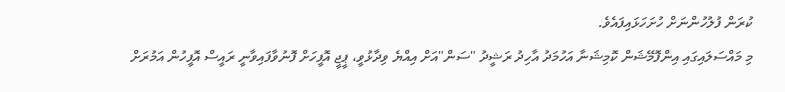ކުރަން ފުލުހުންނަށް ހުށަހަޅައިފައެވެ.
މި މައްސަލައިގައި އިންފޮމޭޝަން ކޮމިޝަނާ އަހުމަދު އާހިދު ރަޝީދު "ސަން"އަށް އިއްޔެ ވިދާޅުވީ، ޕީޖީ އޮފީހަށް ފޮނުވާފައިވާނީ ރައީސް އޮފީހުން އަމުރަށް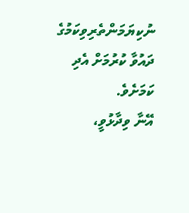ނުކިޔަމަންތެރިވިކަމުގެ ދައުވާ ކުރުމަށް އެދި ކަމަށެވެ.
އޭނާ ވިދާޅުވީ،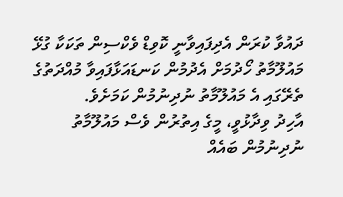ދައުވާ ކުރަން އެދިފައިވާނީ ކޮވިޑް ވެކްސިން ތަކަކާ ގުޅޭ މައުލޫމާތު ހޯދުމަށް އެދުމުން ކަނޑައަޅާފައިވާ މުއްދަތުގެ ތެރޭގައި އެ މައުލޫމާތު ނުދިނުމުން ކަމަށެވެ.
އާހިދު ވިދާޅުވީ، މީގެ އިތުރުން ވެސް މައުލޫމާތު ނުދިނުމުން ބައެއް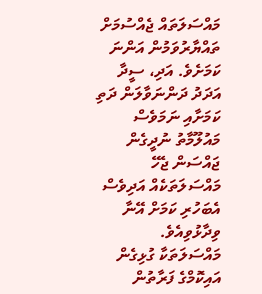މައްސަލަތައް ޖެއްސުމަށް ތައްޔާރުވަމުން އަންނަ ކަމަށެވެ. އަދި، ސީދާ އަދަދު ދަންނަވާލަން ދަތި ކަމަށާއި ނަމަވެސް މައުލޫމާތު ނުދީގެން ޖައްސަން ޖެހޭ މައްސަލަތަކެއް އަދިވެސް އެބަހުރި ކަމަށް އޭނާ ވިދާޅުވިއެވެ.
މައްސަލަތަކާ ގުޅިގެން އައިކޮމްގެ ފަރާތުން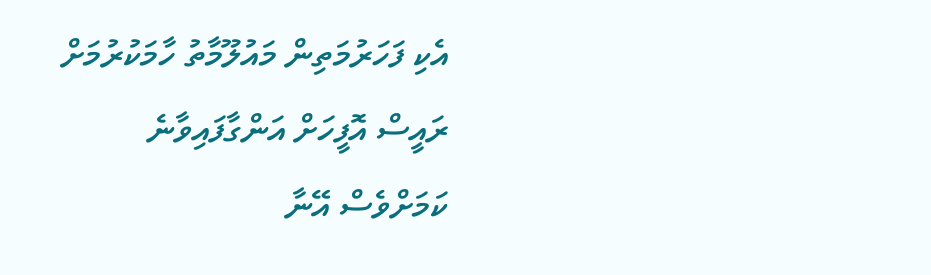އެކި ފަހަރުމަތިން މައުލޫމާތު ހާމަކުރުމަށް ރައީސް އޮފީހަށް އަންގާފައިވާނެ ކަމަށްވެސް އޭނާ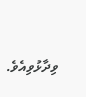ވިދާޅުވިއެވެ.